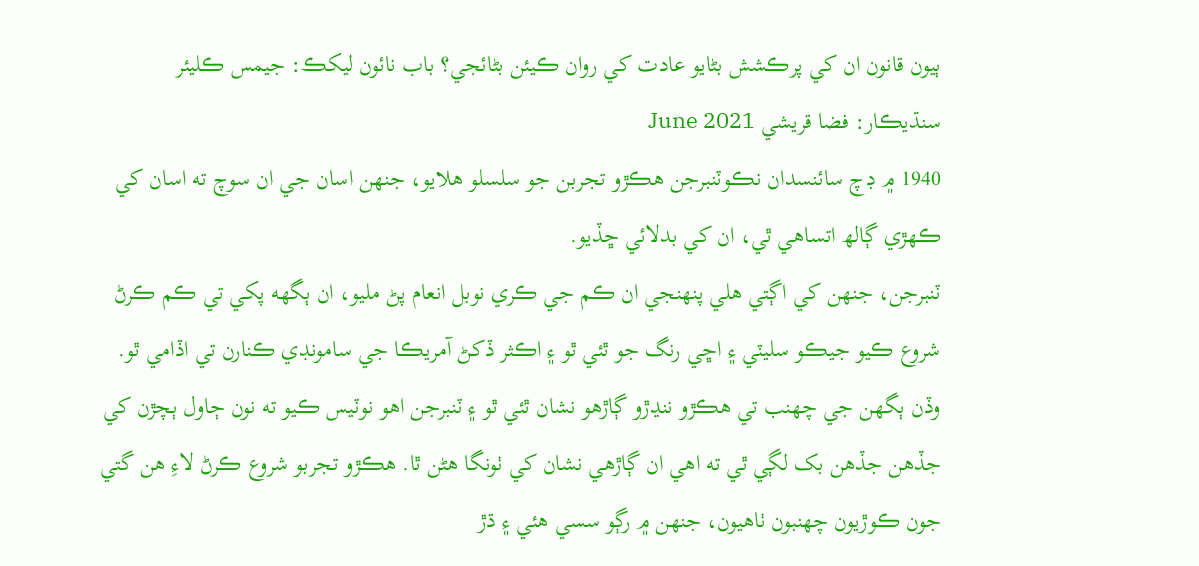ٻيون قانون ان کي پرڪشش بڻايو عادت کي روان ڪيئن بڻائجي؟ باب نائون ليکڪ: جيمس ڪليئر سنڌيڪار: فضا قريشي June 2021
1940 ۾ ڊچ سائنسدان نڪوٽنبرجن هڪڙو تجربن جو سلسلو هلايو، جنهن اسان جي ان سوچ ته اسان کي ڪهڙي ڳالھ اتساهي ٿي، ان کي بدلائي ڇڏيو.
ٽنبرجن، جنهن کي اڳتي هلي پنهنجي ان ڪم جي ڪري نوبل انعام پڻ مليو، ان ٻگهه پکي تي ڪم ڪرڻ شروع ڪيو جيڪو سليٽي ۽ اڇي رنگ جو ٿئي ٿو ۽ اڪثر ڏکڻ آمريڪا جي سامونڊي ڪنارن تي اڏامي ٿو.
وڏن ٻگهن جي چهنب تي هڪڙو ننڍڙو ڳاڙهو نشان ٿئي ٿو ۽ ٽنبرجن اهو نوٽيس ڪيو ته نون ڄاول ٻچڙن کي جڏهن جڏهن بک لڳي ٿي ته اهي ان ڳاڙهي نشان کي ٺونگا هڻن ٿا. هڪڙو تجربو شروع ڪرڻ لاءِ هن گتي جون ڪوڙيون چهنبون ٺاهيون، جنهن ۾ رڳو سسي هئي ۽ ڌڙ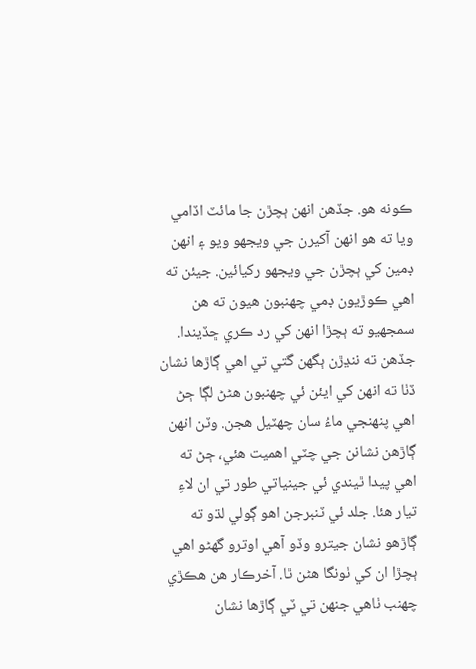ڪونه هو. جڏهن انهن ٻچڙن جا مائٽ اڏامي ويا ته هو انهن آکيرن جي ويجهو ويو ۽ انهن ڊمين کي ٻچڙن جي ويجهو رکيائين. جيئن ته اهي ڪوڙيون ڊمي چهنبون هيون ته هن سمجهيو ته ٻچڙا انهن کي رد ڪري ڇڏيندا.
جڏهن ته ننڍڙن ٻگهن گتي تي اهي ڳاڙها نشان ڏٺا ته انهن کي ايئن ئي چهنبون هڻڻ لڳا ڄڻ اهي پنهنجي ماءُ سان چهٽيل هجن. وٽن انهن ڳاڙهن نشانن جي چٽي اهميت هئي، ڄڻ ته اهي پيدا ٿيندي ئي جينياتي طور تي ان لاءِ تيار هئا. جلد ئي ٽنبرجن اهو ڳولي لڌو ته ڳاڙهو نشان جيترو وڏو آهي اوترو گھڻو اهي ٻچڙا ان کي ٺونگا هڻن ٿا. آخرڪار هن هڪڙي چهنب ٺاهي جنهن تي ٽي ڳاڙها نشان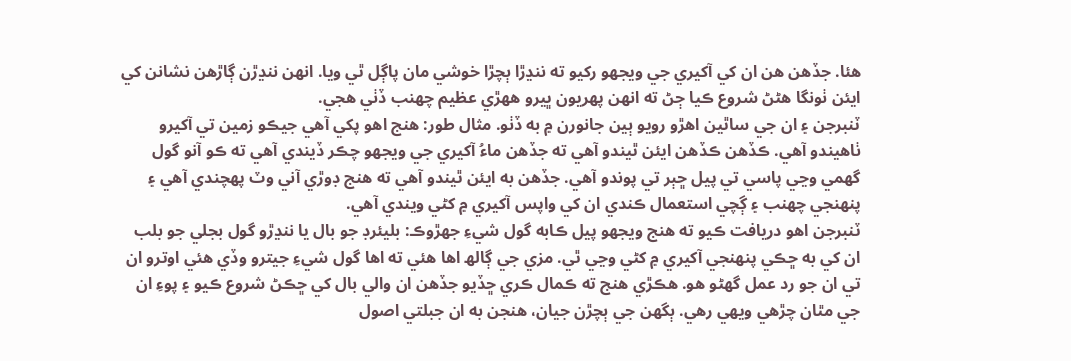هئا. جڏهن هن ان کي آکيري جي ويجهو رکيو ته ننڍڙا ٻچڙا خوشي مان پاڳل ٿي ويا. انهن ننڍڙن ڳاڙهن نشانن کي ايئن ٺونگا هڻڻ شروع ڪيا ڄڻ ته انهن پهريون ڀيرو ههڙي عظيم چهنب ڏٺي هجي.
ٽنبرجن ۽ ان جي ساٿين اهڙو رويو ٻين جانورن ۾ به ڏٺو. مثال طور: هنج اهو پکي آهي جيڪو زمين تي آکيرو ٺاهيندو آهي. ڪڏهن ڪڏهن ايئن ٿيندو آهي ته جڏهن ماءُ آکيري جي ويجهو چڪر ڏيندي آهي ته ڪو آنو گول گھمي وڃي پاسي تي پيل ڇٻر تي پوندو آهي. جڏهن به ايئن ٿيندو آهي ته هنج ڊوڙي آني وٽ پهچندي آهي ۽ پنهنجي چهنب ۽ ڳچي استعمال ڪندي ان کي واپس آکيري ۾ کڻي ويندي آهي.
ٽنبرجن اهو دريافت ڪيو ته هنج ويجهو پيل ڪابه گول شيءِ جهڙوڪ: بليئرڊ جو بال يا ننڍڙو گول بجلي جو بلب ان کي به ڇڪي پنهنجي آکيري ۾ کڻي وڃي ٿي. مزي جي ڳالھ اها هئي ته اها گول شيءِ جيترو وڏي هئي اوترو ان تي ان جو رد عمل گھڻو هو. هڪڙي هنج ته ڪمال ڪري ڇڏيو جڏهن ان والي بال کي ڇڪڻ شروع ڪيو ۽ پوءِ ان جي مٿان چڙهي ويهي رهي. ٻگهن جي ٻچڙن جيان، هنجن به ان جبلتي اصول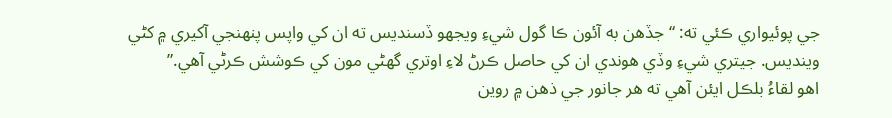جي پوئيواري ڪئي ته: “جڏهن به آئون ڪا گول شيءِ ويجهو ڏسنديس ته ان کي واپس پنهنجي آکيري ۾ کڻي وينديس. جيتري شيءِ وڏي هوندي ان کي حاصل ڪرڻ لاءِ اوتري گھڻي مون کي ڪوشش ڪرڻي آهي.”
اهو لقاءُ بلڪل ايئن آهي ته هر جانور جي ذهن ۾ روين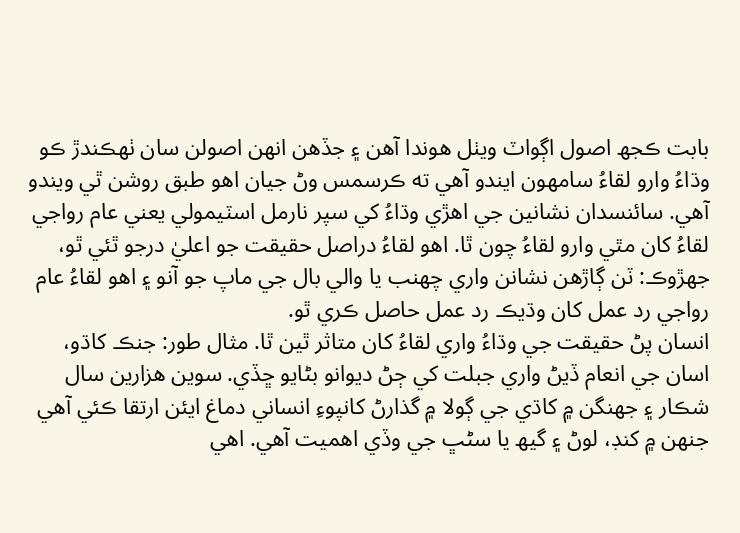بابت ڪجھ اصول اڳواٽ ويٺل هوندا آهن ۽ جڏهن انهن اصولن سان ٺهڪندڙ ڪو وڌاءُ وارو لقاءُ سامهون ايندو آهي ته ڪرسمس وڻ جيان اهو طبق روشن ٿي ويندو آهي. سائنسدان نشانين جي اهڙي وڌاءُ کي سپر نارمل اسٽيمولي يعني عام رواجي لقاءُ کان مٿي وارو لقاءُ چون ٿا. اهو لقاءُ دراصل حقيقت جو اعليٰ درجو ٿئي ٿو، جهڙوڪ: ٽن ڳاڙهن نشانن واري چهنب يا والي بال جي ماپ جو آنو ۽ اهو لقاءُ عام رواجي رد عمل کان وڌيڪ رد عمل حاصل ڪري ٿو.
انسان پڻ حقيقت جي وڌاءُ واري لقاءُ کان متاثر ٿين ٿا. مثال طور: جنڪ کاڌو، اسان جي انعام ڏيڻ واري جبلت کي ڄڻ ديوانو بڻايو ڇڏي. سوين هزارين سال شڪار ۽ جھنگن ۾ کاڌي جي ڳولا ۾ گذارڻ کانپوءِ انساني دماغ ايئن ارتقا ڪئي آهي جنهن ۾ کنڊ، لوڻ ۽ گيھ يا سڻڀ جي وڏي اهميت آهي. اهي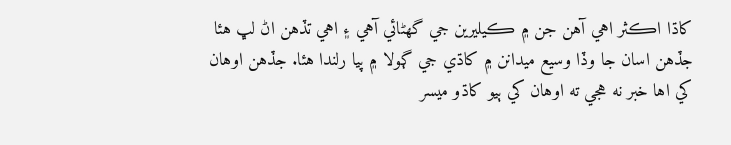کاڌا اڪثر اهي آهن جن ۾ ڪيليرين جي گھڻائي آهي ۽ اهي تڏهن اڻ لڀ هئا جڏهن اسان جا وڏا وسيع ميدانن ۾ کاڌي جي ڳولا ۾ پيا رلندا هئا. جڏهن اوهان کي اها خبر نه هجي ته اوهان کي ٻيو کاڌو ميسر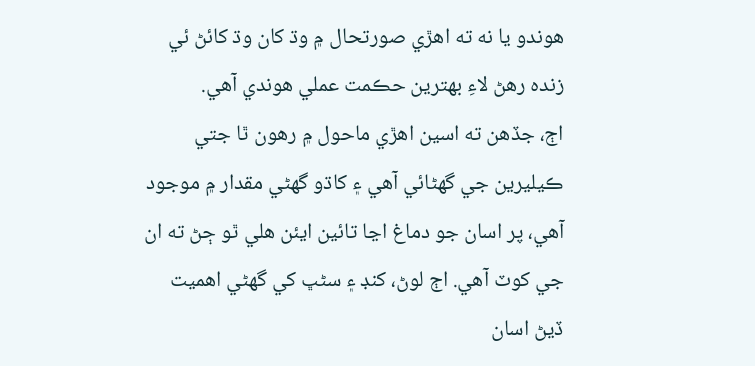هوندو يا نه ته اهڙي صورتحال ۾ وڌ کان وڌ کائڻ ئي زنده رهڻ لاءِ بهترين حڪمت عملي هوندي آهي.
اڄ، جڏهن ته اسين اهڙي ماحول ۾ رهون ٿا جتي ڪيليرين جي گھڻائي آهي ۽ کاڌو گھڻي مقدار ۾ موجود آهي، پر اسان جو دماغ اڃا تائين ايئن هلي ٿو ڄڻ ته ان جي کوٽ آهي. اڄ لوڻ، کنڊ ۽ سڻڀ کي گھڻي اهميت ڏيڻ اسان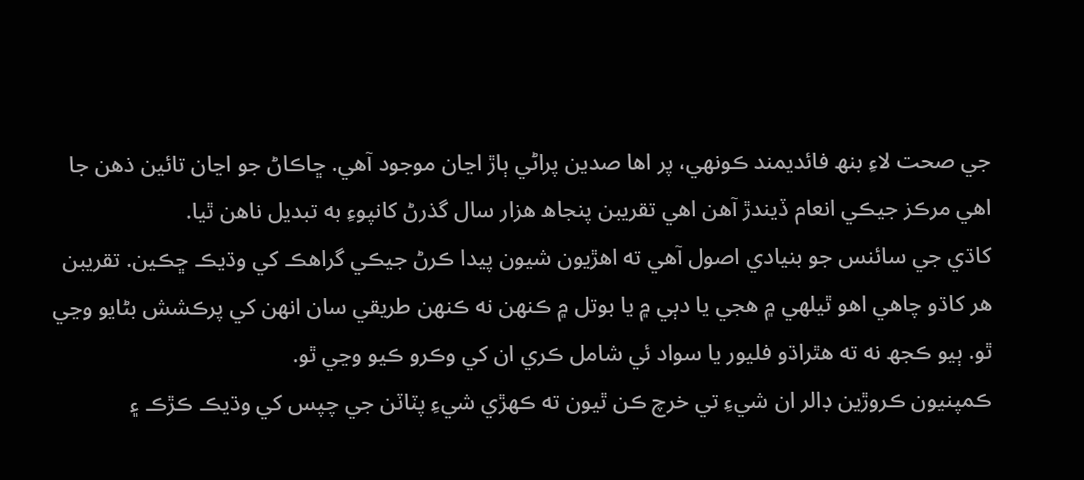جي صحت لاءِ بنھ فائديمند ڪونهي، پر اها صدين پراڻي ٻاڙ اڃان موجود آهي. ڇاڪاڻ جو اڃان تائين ذهن جا اهي مرڪز جيڪي انعام ڏيندڙ آهن اهي تقريبن پنجاھ هزار سال گذرڻ کانپوءِ به تبديل ناهن ٿيا.
کاڌي جي سائنس جو بنيادي اصول آهي ته اهڙيون شيون پيدا ڪرڻ جيڪي گراهڪ کي وڌيڪ ڇڪين. تقريبن هر کاڌو چاهي اهو ٿيلهي ۾ هجي يا دٻي ۾ يا بوتل ۾ ڪنهن نه ڪنهن طريقي سان انهن کي پرڪشش بڻايو وڃي ٿو. ٻيو ڪجھ نه ته هٿراڌو فليور يا سواد ئي شامل ڪري ان کي وڪرو ڪيو وڃي ٿو.
ڪمپنيون ڪروڙين ڊالر ان شيءِ تي خرچ ڪن ٿيون ته ڪهڙي شيءِ پٽاٽن جي چپس کي وڌيڪ ڪڙڪ ۽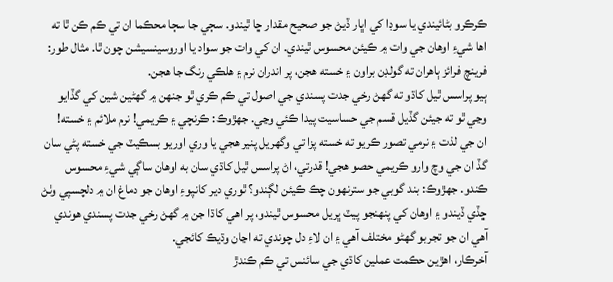ڪرڪرو بڻائيندي يا سوڊا کي اڀار ڏيڻ جو صحيح مقدار ڇا ٿيندو. سڄي جا سڄا محڪما ان تي ڪم ڪن ٿا ته اها شيءِ اوهان جي وات ۾ ڪيئن محسوس ٿيندي. ان کي وات جو سواد يا اوروسينسيشن چون ٿا. مثال طور: فرينچ فرائز ٻاهران ته گولڊن براون ۽ خسته هجن، پر اندران نرم ۽ هلڪي رنگ جا هجن.
ٻيو پراسس ٿيل کاڌو ته گھڻ رخي جدت پسندي جي اصول تي ڪم ڪري ٿو جنهن ۾ گھڻين شين کي گڏايو وڃي ٿو ته جيئن گڏيل قسم جي حساسيت پيدا ڪئي وڃي. جهڙوڪ: ڪرنچي ۽ ڪريمي! نرم ملائم ۽ خسته!
ان جي لذت ۽ نرمي تصور ڪريو ته خسته پزا تي وگھريل پنير هجي يا وري اوريو بسڪيٽ جي خسته پڻي سان گڏ ان جي وچ وارو ڪريمي حصو هجي! قدرتي، اڻ پراسس ٿيل کاڌي سان به اوهان ساڳي شيءِ محسوس ڪندو. جهڙوڪ: بند گوبي جو سترنهون چڪ ڪيئن لڳندو؟ ٿوري دير کانپوءِ اوهان جو دماغ ان ۾ دلچسپي وٺڻ ڇڏي ڏيندو ۽ اوهان کي پنهنجو پيٽ ڀريل محسوس ٿيندو، پر اهي کاڌا جن ۾ گھڻ رخي جدت پسندي هوندي آهي ان جو تجربو گھڻو مختلف آهي ۽ ان لاءِ دل چوندي ته اڃان وڌيڪ کائجي.
آخرڪار، اهڙين حڪمت عملين کاڌي جي سائنس تي ڪم ڪندڙ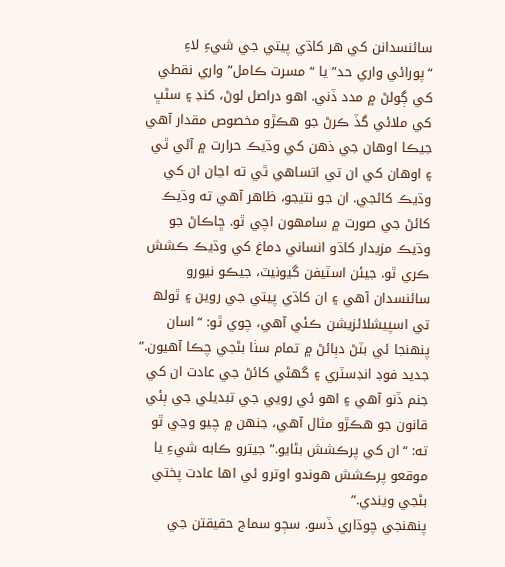سائنسدانن کي هر کاڌي پيتي جي شيءِ لاءِ “پورائي واري حد” يا “مسرت ڪامل” واري نقطي کي ڳولڻ ۾ مدد ڏني. اهو دراصل لوڻ، کنڊ ۽ سڻڀ کي ملائي گڏ ڪرڻ جو هڪڙو مخصوص مقدار آهي جيڪا اوهان جي ذهن کي وڌيڪ حرارت ۾ آڻي ٿي ۽ اوهان کي ان تي اتساهي ٿي ته اڃان ان کي وڌيڪ کائجي. ان جو نتيجو، ظاهر آهي ته وڌيڪ کائڻ جي صورت ۾ سامهون اچي ٿو. ڇاڪاڻ جو وڌيڪ مزيدار کاڌو انساني دماغ کي وڌيڪ ڪشش ڪري ٿو. جيئن اسٽيفن گيونيٽ، جيڪو نيورو سائنسدان آهي ۽ ان کاڌي پيتي جي روين ۽ ٿولھ تي اسپيشلائزيشن ڪئي آهي، چوي ٿو: “اسان پنھنجا ئي بٽڻ دٻائڻ ۾ تمام سٺا بڻجي چڪا آھيون.”
جديد فوڊ انڊسٽري ۽ گهڻي کائڻ جي عادت ان کي جنم ڏنو آهي ۽ اهو ئي رويي جي تبديلي جي ٻئي قانون جو هڪڙو مثال آهي، جنهن ۾ چيو وڃي ٿو ته: “ان کي پرڪشش بڻايو.” جيترو ڪابه شيءِ يا موقعو پرڪشش هوندو اوترو ئي اها عادت پختي بڻجي ويندي.”
پنهنجي چوڌاري ڏسو. سڄو سماج حقيقتن جي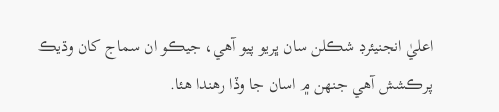اعليٰ انجنيئرڊ شڪلن سان ڀريو پيو آهي، جيڪو ان سماج کان وڌيڪ پرڪشش آهي جنهن ۾ اسان جا وڏا رهندا هئا.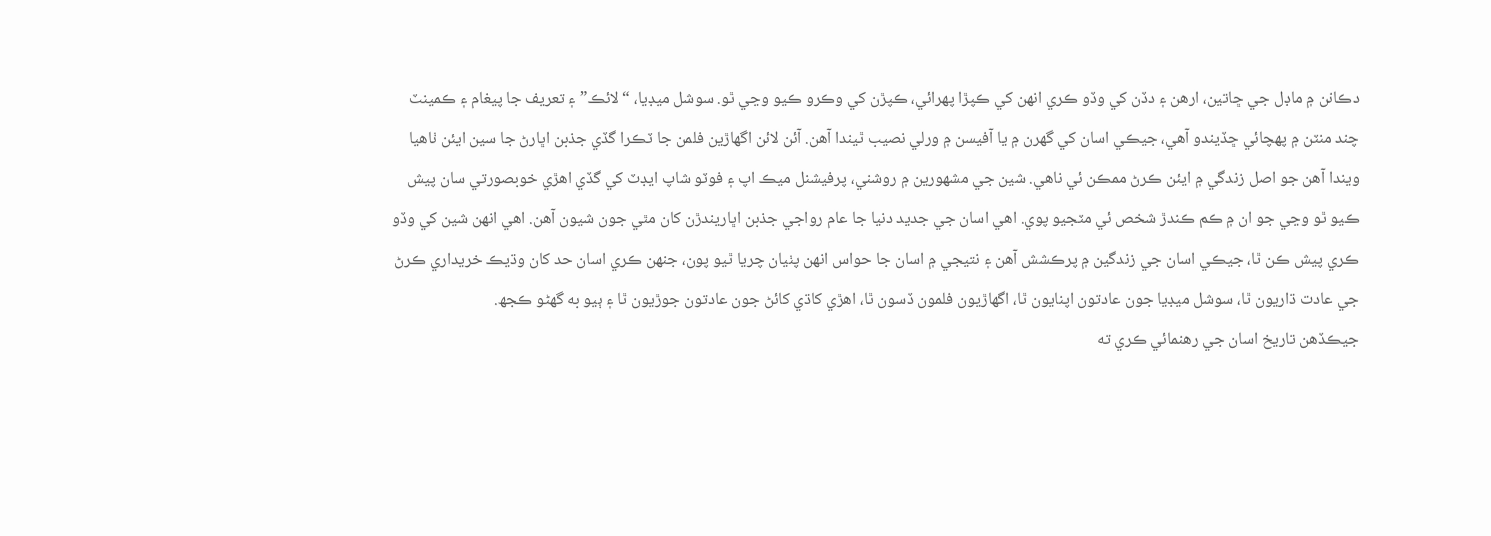دڪانن ۾ ماڊل جي ڇاتين، ارهن ۽ دڏن کي وڏو ڪري انهن کي ڪپڙا پهرائي، ڪپڙن کي وڪرو ڪيو وڃي ٿو. سوشل ميڊيا، “لائڪ” ۽ تعريف جا پيغام ۽ ڪمينٽ چند منٽن ۾ پهچائي ڇڏيندو آهي، جيڪي اسان کي گھرن ۾ يا آفيسن ۾ ورلي نصيب ٿيندا آهن. آئن لائن اگھاڙين فلمن جا ٽڪرا گڏي جذبن اڀارڻ جا سين ايئن ٺاهيا ويندا آهن جو اصل زندگي ۾ ايئن ڪرڻ ممڪن ئي ناهي. شين جي مشهورين ۾ روشني، پرفيشنل ميڪ اپ ۽ فوٽو شاپ ايڊٽ کي گڏي اهڙي خوبصورتي سان پيش ڪيو ٿو وڃي جو ان ۾ ڪم ڪندڙ شخص ئي مٽجيو پوي. اهي اسان جي جديد دنيا جا عام رواجي جذبن اڀاريندڙن کان مٿي جون شيون آهن. اهي انهن شين کي وڏو ڪري پيش ڪن ٿا، جيڪي اسان جي زندگين ۾ پرڪشش آهن ۽ نتيجي ۾ اسان جا حواس انهن پٺيان چريا ٿيو پون، جنهن ڪري اسان حد کان وڌيڪ خريداري ڪرڻ جي عادت ڌاريون ٿا، سوشل ميڊيا جون عادتون اپنايون ٿا، اگھاڙيون فلمون ڏسون ٿا، اهڙي کاڌي کائڻ جون عادتون جوڙيون ٿا ۽ ٻيو به گھڻو ڪجھ.
جيڪڏهن تاريخ اسان جي رهنمائي ڪري ته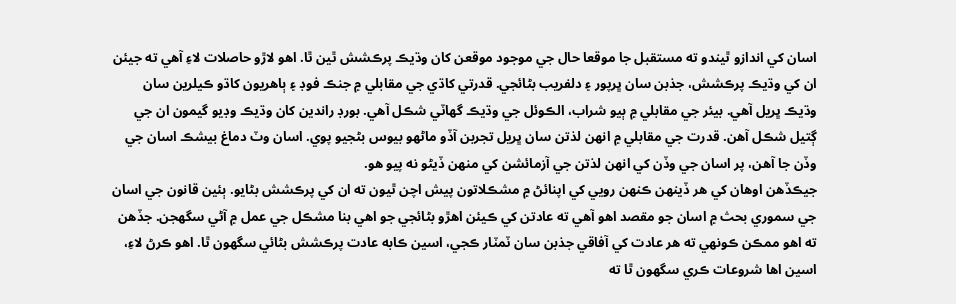اسان کي اندازو ٿيندو ته مستقبل جا موقعا حال جي موجود موقعن کان وڌيڪ پرڪشش ٿين ٿا. اهو لاڙو حاصلات لاءِ آهي ته جيئن ان کي وڌيڪ پرڪشش، جذبن سان ڀرپور ۽ دلفريب بڻائجي. قدرتي کاڌي جي مقابلي ۾ جنڪ فوڊ ۽ ٻاهريون کاڌو ڪيلرين سان وڌيڪ ڀريل آهي. بيئر جي مقابلي ۾ ٻيو شراب، الڪوئل جي وڌيڪ گھاٽي شڪل آهي. بورڊ راندين کان وڌيڪ وڊيو گيمون ان جي ڳتيل شڪل آهن. قدرت جي مقابلي ۾ انهن لذتن سان ڀريل تجربن آڏو ماڻهو بيوس بڻجيو پوي. اسان وٽ دماغ بيشڪ اسان جي وڏن جا آهن، پر اسان جي وڏن کي انهن لذتن جي آزمائشن کي منهن ڏيڻو نه پيو هو.
جيڪڏهن اوهان کي هر ڏينهن ڪنهن رويي کي اپنائڻ ۾ مشڪلاتون پيش اچن ٿيون ته ان کي پرڪشش بڻايو. ٻئين قانون جي اسان جي سموري بحث ۾ اسان جو مقصد اهو آهي ته عادتن کي ڪيئن اهڙو بڻائجي جو اهي بنا مشڪل جي عمل ۾ آڻي سگھجن. جڏهن ته اهو ممڪن ڪونهي ته هر عادت کي آفاقي جذبن سان ٽمٽار ڪجي، اسين ڪابه عادت پرڪشش بڻائي سگھون ٿا. اهو ڪرڻ لاءِ، اسين اها شروعات ڪري سگھون ٿا ته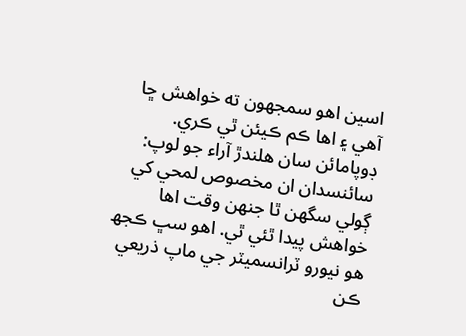اسين اهو سمجهون ته خواهش ڇا آهي ۽ اها ڪم ڪيئن ٿي ڪري.
ڊوپامائن سان هلندڙ آراء جو لوپ:
سائنسدان ان مخصوص لمحي کي ڳولي سگھن ٿا جنهن وقت اها خواهش پيدا ٿئي ٿي. اهو سڀ ڪجھ هو نيورو ٽرانسميٽر جي ماپ ذريعي ڪن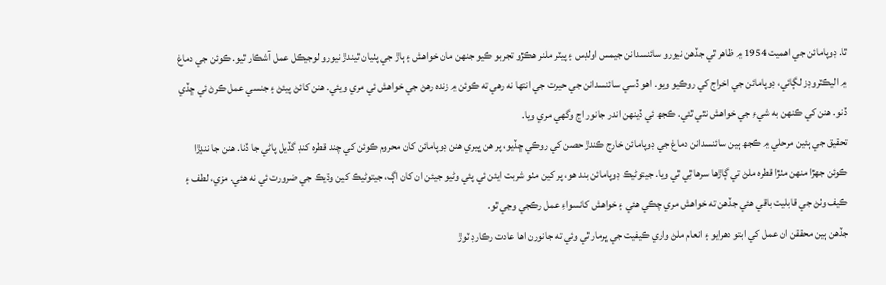ٿا. ڊوپامائن جي اهميت 1954 ۾ ظاهر ٿي جڏهن نيورو سائنسدانن جيمس اولڊس ۽ پيٽر ملنر هڪڙو تجربو ڪيو جنهن مان خواهش ۽ ٻاڙ جي پٺيان ٿيندڙ نيورو لوجيڪل عمل آشڪار ٿيو. ڪوئن جي دماغ ۾ اليڪٽروڊز لڳائي، ڊوپامائن جي اخراج کي روڪيو ويو. اهو ڏسي سائنسدانن جي حيرت جي انتها نه رهي ته ڪوئن ۾ زنده رهڻ جي خواهش ئي مري ويئي. هنن کائڻ پيئڻ ۽ جنسي عمل ڪرڻ ئي ڇڏي ڏنو. هنن کي ڪنهن به شيءِ جي خواهش نٿي ٿئي. ڪجھ ئي ڏينهن اندر جانور اڃ وگھي مري ويا.
تحقيق جي ٻئين مرحلي ۾ ڪجھ ٻين سائنسدانن دماغ جي ڊوپامائن خارج ڪندڙ حصن کي روڪي ڇڏيو، پر هن ڀيري هنن ڊوپامائن کان محروم ڪوئن کي چند قطره کنڊ گڏيل پاڻي جا ڏنا. هنن جا ننڍڙا ڪوئن جهڙا منهن مٺڙا قطره ملڻ تي ڳاڙها سرها ٿِي ٿي ويا. جيتوڻيڪ ڊوپامائن بند هو، پر کين مٺو شربت ايئن ئي پئي وڻيو جيئن ان کان اڳ، جيتوڻيڪ کين وڌيڪ جي ضرورت ئي نه هئي. مزي، لطف ۽ ڪيف وٺڻ جي قابليت باقي هئي جڏهن ته خواهش مري چڪي هئي ۽ خواهش کانسواءِ عمل رڪجي وڃي ٿو.
جڏهن ٻين محققن ان عمل کي ابتو دهرايو ۽ انعام ملڻ واري ڪيفيت جي ڀرمار ٿي وئي ته جانورن اها عادت رڪارڊ ٽوڙ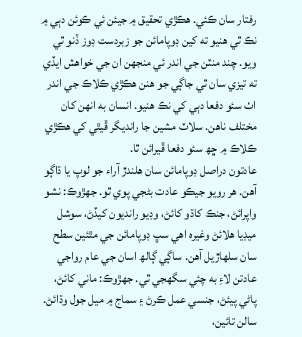رفتار سان ڪئي. هڪڙي تحقيق ۾ جيئن ئي ڪوئن دٻي ۾ نڪ ٿي هنيو ته کين ڊوپامائن جو زبردست ڊوز ڏنو ٿي ويو. چند منٽن جي اندر ئي منجهن ان جي خواهش ايڏي ته تيزي سان ٿي جاڳي جو هنن هڪڙي ڪلاڪ جي اندر اٺ سئو دفعا دٻي کي نڪ هنيو. انسان به انهن کان مختلف ناهن. سلاٽ مشين جا رانديگر ڦيٿي کي هڪڙي ڪلاڪ ۾ ڇھ سئو دفعا ڦيرائن ٿا.
عادتون دراصل ڊوپامائن سان هلندڙ آراء جو لوپ يا ڌاڳو آهن. هر رويو جيڪو عادت بڻجي پوي ٿو. جهڙوڪ: نشو واپرائڻ، جنڪ کاڌو کائڻ، وڊيو رانديون کيڏڻ، سوشل ميڊيا هلائڻ وغيره اهي سڀ ڊوپامائن جي مٿئين سطح سان سلهاڙيل آهن. ساڳي ڳالھ اسان جي عام رواجي عادتن لاءِ به چئي سگھجي ٿي. جهڙوڪ: ماني کائڻ، پاڻي پيئڻ، جنسي عمل ڪرڻ ۽ سماج ۾ ميل جول وڌائڻ.
سالن تائين،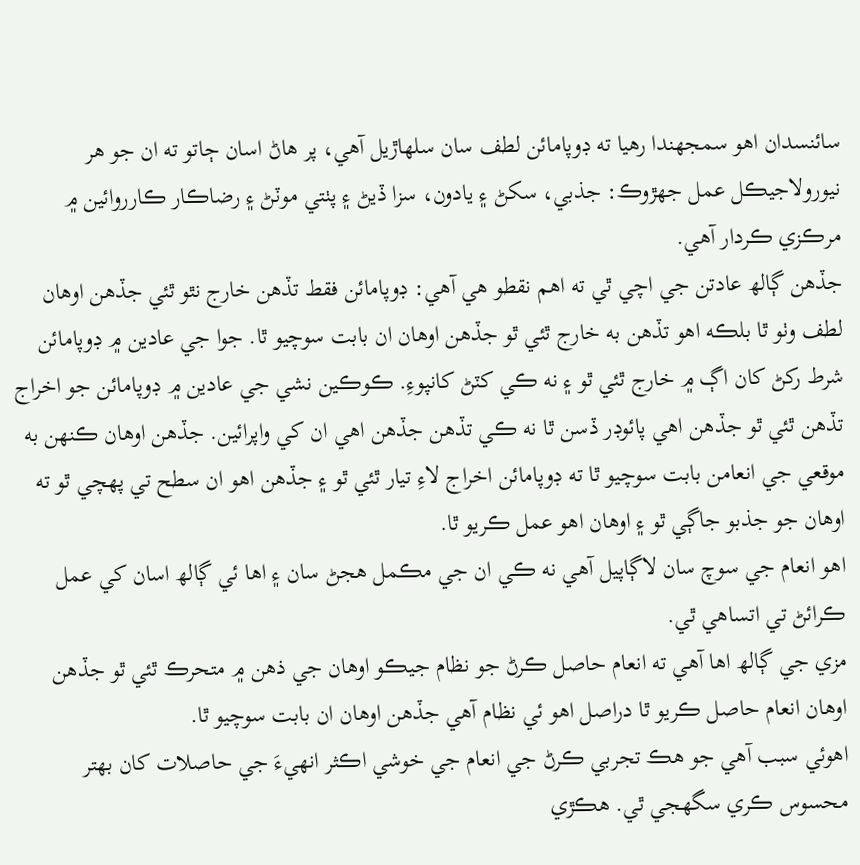سائنسدان اهو سمجهندا رهيا ته ڊوپامائن لطف سان سلهاڙيل آهي، پر هاڻ اسان ڄاتو ته ان جو هر نيورولاجيڪل عمل جهڙوڪ: جذبي، سکڻ ۽ يادون، سزا ڏيڻ ۽ پٺتي موٽڻ ۽ رضاڪار ڪارروائين ۾ مرڪزي ڪردار آهي.
جڏهن ڳالھ عادتن جي اچي ٿي ته اهم نقطو هي آهي: ڊوپامائن فقط تڏهن خارج نٿو ٿئي جڏهن اوهان لطف وٺو ٿا بلڪه اهو تڏهن به خارج ٿئي ٿو جڏهن اوهان ان بابت سوچيو ٿا. جوا جي عادين ۾ ڊوپامائن شرط رکڻ کان اڳ ۾ خارج ٿئي ٿو ۽ نه ڪي کٽڻ کانپوءِ. ڪوڪين نشي جي عادين ۾ ڊوپامائن جو اخراج تڏهن ٿئي ٿو جڏهن اهي پائوڊر ڏسن ٿا نه ڪي تڏهن جڏهن اهي ان کي واپرائين. جڏهن اوهان ڪنهن به موقعي جي انعامن بابت سوچيو ٿا ته ڊوپامائن اخراج لاءِ تيار ٿئي ٿو ۽ جڏهن اهو ان سطح تي پهچي ٿو ته اوهان جو جذبو جاڳي ٿو ۽ اوهان اهو عمل ڪريو ٿا.
اهو انعام جي سوچ سان لاڳاپيل آهي نه ڪي ان جي مڪمل هجڻ سان ۽ اها ئي ڳالھ اسان کي عمل ڪرائڻ تي اتساهي ٿي.
مزي جي ڳالھ اها آهي ته انعام حاصل ڪرڻ جو نظام جيڪو اوهان جي ذهن ۾ متحرڪ ٿئي ٿو جڏهن اوهان انعام حاصل ڪريو ٿا دراصل اهو ئي نظام آهي جڏهن اوهان ان بابت سوچيو ٿا.
اهوئي سبب آهي جو هڪ تجربي ڪرڻ جي انعام جي خوشي اڪثر انهيءَ جي حاصلات کان بهتر محسوس ڪري سگهجي ٿي. هڪڙي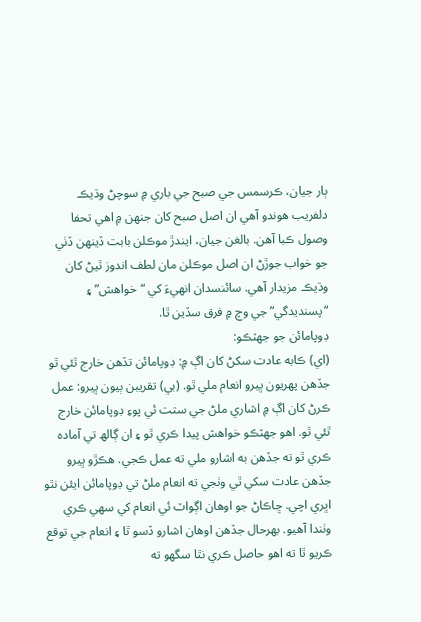ٻار جيان، ڪرسمس جي صبح جي باري ۾ سوچڻ وڌيڪ دلفريب هوندو آهي ان اصل صبح کان جنهن ۾ اهي تحفا وصول ڪبا آهن. بالغن جيان، ايندڙ موڪلن بابت ڏينهن ڏٺي جو خواب جوڙڻ ان اصل موڪلن مان لطف اندوز ٿيڻ کان وڌيڪ مزيدار آهي. سائنسدان انهيءَ کي “خواهش” ۽ “پسنديدگي” جي وچ ۾ فرق سڏين ٿا.
ڊوپامائن جو جهٽڪو:
(اي) ڪابه عادت سکڻ کان اڳ ۾: ڊوپامائن تڏهن خارج ٿئي ٿو جڏهن پهريون ڀيرو انعام ملي ٿو. (بي) تقريبن ٻيون ڀيرو: عمل ڪرڻ کان اڳ ۾ اشاري ملڻ جي ستت ئي پوءِ ڊوپامائن خارج ٿئي ٿو. اهو جهٽڪو خواهش پيدا ڪري ٿو ۽ ان ڳالھ تي آماده ڪري ٿو ته جڏهن به اشارو ملي ته عمل ڪجي. هڪڙو ڀيرو جڏهن عادت سکي ٿي وٺجي ته انعام ملڻ تي ڊوپامائن ايئن نٿو اڀري اچي. ڇاڪاڻ جو اوهان اڳواٽ ئي انعام کي سهي ڪري وٺندا آهيو. بهرحال جڏهن اوهان اشارو ڏسو ٿا ۽ انعام جي توقع ڪريو ٿا ته اهو حاصل ڪري نٿا سگھو ته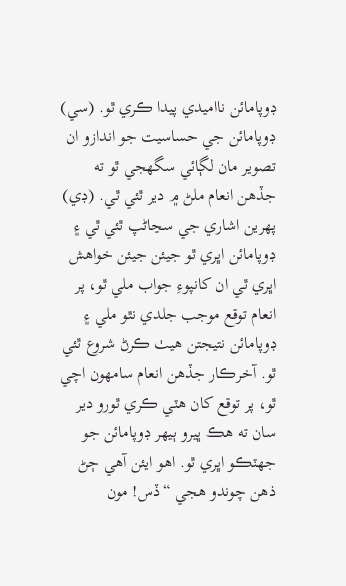ڊوپامائن نااميدي پيدا ڪري ٿو. (سي) ڊوپامائن جي حساسيت جو اندازو ان تصوير مان لڳائي سگھجي ٿو ته جڏهن انعام ملڻ ۾ دير ٿئي ٿي. (ڊي) پهرين اشاري جي سڃاڻپ ٿئي ٿي ۽ ڊوپامائن اڀري ٿو جيئن جيئن خواهش اڀري ٿي ان کانپوءِ جواب ملي ٿو، پر انعام توقع موجب جلدي نٿو ملي ۽ ڊوپامائن نتيجتن هيٺ ڪرڻ شروع ٿئي ٿو. آخرڪار جڏهن انعام سامهون اچي ٿو، پر توقع کان هٽي ڪري ٿورو دير سان ته هڪ ڀيرو ٻيهر ڊوپامائن جو جهٽڪو اڀري ٿو. اهو ايئن آهي ڄڻ ذهن چوندو هجي “ڏس! مون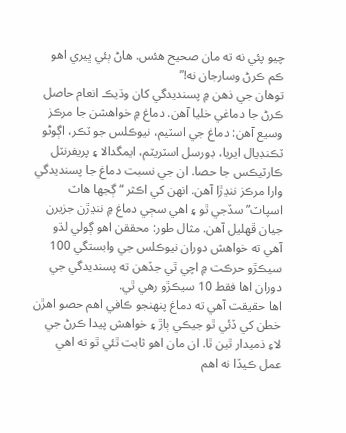چيو پئي نه ته مان صحيح هئس. هاڻ ٻئي ڀيري اهو ڪم ڪرڻ وسارجان نه!”
توهان جي ذهن ۾ پسنديدگي کان وڌيڪ انعام حاصل ڪرڻ جا دماغي خليا آهن. دماغ ۾ خواهشن جا مرڪز وسيع آهن: دماغ جي اسٽيم، نيوڪلس جو ٽڪر، اڳوڻو ٽڪنڊيال ايريا، ڊورسل اسٽريٽم، ايمگدالا ۽ پريفرنٽل ڪارٽيڪس جا حصا. ان جي نسبت دماغ جا پسنديدگي وارا مرڪز ننڍڙا آهن. انهن کي اڪثر “ڳجها هاٽ اسپاٽ” سڏجي ٿو ۽ اهي سڄي دماغ ۾ ننڍڙن جزيرن جيان ڦهليل آهن. مثال طور: محققن اهو ڳولي لڌو آهي ته خواهش دوران نيوڪلس جي وابستگي 100 سيڪڙو حرڪت ۾ اچي ٿي جڏهن ته پسنديدگي جي دوران اها فقط 10 سيڪڙو رهي ٿي.
اها حقيقت آهي ته دماغ پنهنجو ڪافي اهم حصو اهڙن خطن کي ڏئي ٿو جيڪي ٻاڙ ۽ خواهش پيدا ڪرڻ جي لاءِ ذميدار ٿين ٿا. ان مان اهو ثابت ٿئي ٿو ته اهي عمل ڪيڏا نه اهم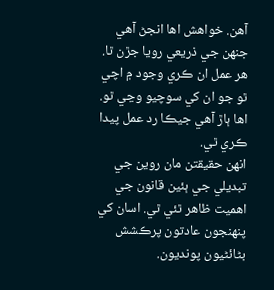آهن. خواهش اها انجڻ آهي جنهن جي ذريعي رويا جڙن ٿا. هر عمل ان ڪري وجود ۾ اچي ٿو جو ان کي سوچيو وڃي ٿو. اها ٻاڙ آهي جيڪا رد عمل پيدا ڪري ٿي.
انهن حقيقتن مان روين جي تبديلي جي ٻئين قانون جي اهميت ظاهر ٿئي ٿي. اسان کي پنهنجون عادتون پرڪشش بڻائڻيون پونديون.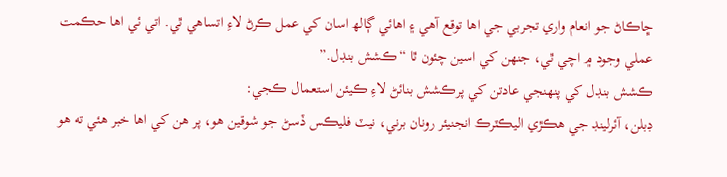ڇاڪاڻ جو انعام واري تجربي جي اها توقع آهي ۽ اهائي ڳالھ اسان کي عمل ڪرڻ لاءِ اتساهي ٿي. اتي ئي اها حڪمت عملي وجود ۾ اچي ٿي، جنهن کي اسين چئون ٿا “ڪشش بنڊل.”
ڪشش بنڊل کي پنهنجي عادتن کي پرڪشش بنائڻ لاءِ ڪيئن استعمال ڪجي:
ڊبلن، آئرلينڊ جي هڪڙي اليڪٽرڪ انجنيئر رونان برني، نيٽ فليڪس ڏسڻ جو شوقين هو، پر هن کي اها خبر هئي ته هو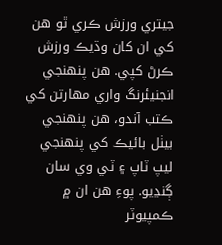جيتري ورزش ڪري ٿو هن کي ان کان وڌيڪ ورزش ڪرڻ کپي. هن پنهنجي انجنيئرنگ واري مهارتن کي ڪتب آندو، هن پنهنجي بيٺل بائيڪ کي پنهنجي ليپ ٽاپ ۽ ٽي وي سان ڳنڍيو. پوءِ هن ان ۾ ڪمپيوٽر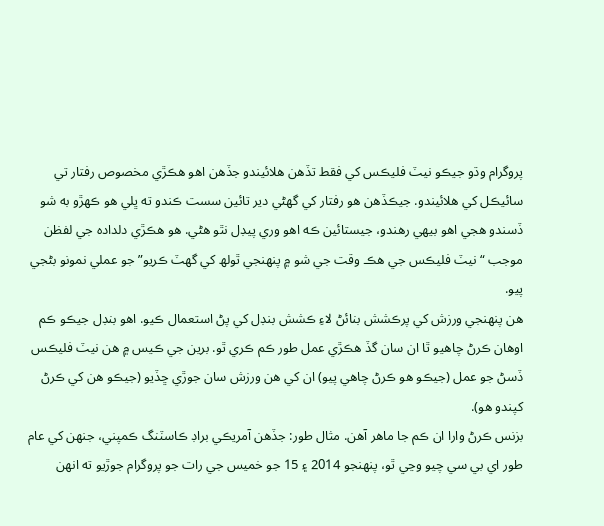پروگرام وڌو جيڪو نيٽ فليڪس کي فقط تڏهن هلائيندو جڏهن اهو هڪڙي مخصوص رفتار تي سائيڪل کي هلائيندو. جيڪڏهن هو رفتار کي گھڻي دير تائين سست ڪندو ته ڀلي هو ڪهڙو به شو ڏسندو هجي اهو بيهي رهندو، جيستائين ڪه اهو وري پيڊل نٿو هڻي. هو هڪڙي دلداده جي لفظن موجب “نيٽ فليڪس جي هڪ وقت جي شو ۾ پنهنجي ٿولھ کي گھٽ ڪريو” جو عملي نمونو بڻجي پيو.
هن پنهنجي ورزش کي پرڪشش بنائڻ لاءِ ڪشش بنڊل کي پڻ استعمال ڪيو. اهو بنڊل جيڪو ڪم اوهان ڪرڻ چاهيو ٿا ان سان گڏ هڪڙي عمل طور ڪم ڪري ٿو. برين جي ڪيس ۾ هن نيٽ فليڪس ڏسڻ جو عمل (جيڪو هو ڪرڻ چاهي پيو) ان کي هن ورزش سان جوڙي ڇڏيو (جيڪو هن کي ڪرڻ کپندو هو).
بزنس ڪرڻ وارا ان ڪم جا ماهر آهن. مثال طور: جڏهن آمريڪي براڊ ڪاسٽنگ ڪمپني، جنهن کي عام طور اي بي سي چيو وڃي ٿو، پنهنجو 2014 ۽ 15 جو خميس جي رات جو پروگرام جوڙيو ته انهن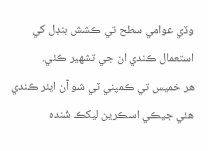وڏي عوامي سطح تي ڪشش بنڊل کي استعمال ڪندي ان جي تشهير ڪئي.
هر خميس تي ڪمپني ٽي شو آن ايئر ڪندي هئي جيڪي اسڪرين ليکڪ شُنده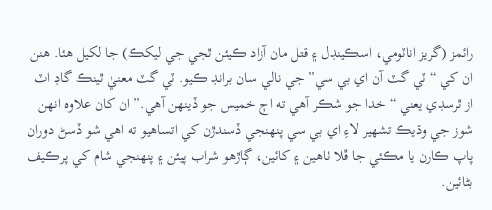رائمز (گريز اناٽومي، اسڪينڊل ۽ قتل مان آزاد ڪيئن ٿجي جي ليکڪ) جا لکيل هئا. هنن ان کي “ٽي گٽ آن اي بي سي” جي نالي سان برانڊ ڪيو. ٽي گٽ معنيٰ ٿينڪ گاڊ اٽ از ٿرسڊي يعني “خدا جو شڪر آهي ته اڄ خميس جو ڏينهن آهي.” ان کان علاوه انهن شوز جي وڌيڪ تشهير لاءِ اي بي سي پنهنجي ڏسندڙن کي اتساهيو ته اهي شو ڏسڻ دوران پاپ ڪارن يا مڪئي جا ڦلا ٺاهين ۽ کائين، ڳاڙهو شراب پيئن ۽ پنهنجي شام کي پرڪيف بڻائين.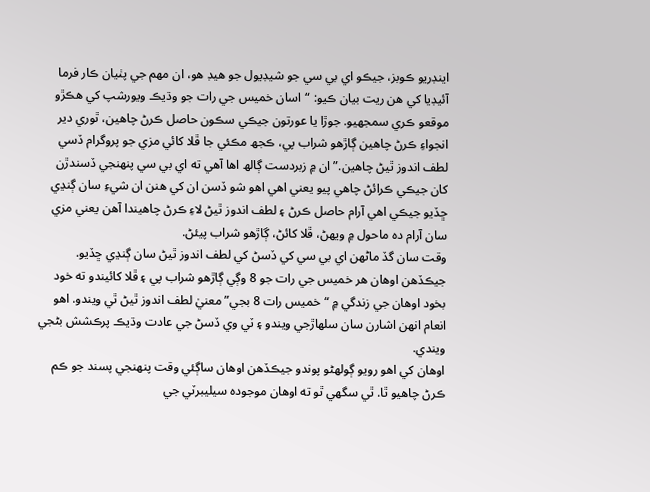اينڊريو ڪوبز، جيڪو اي بي سي جو شيڊيول جو هيڊ هو، ان مهم جي پٺيان ڪار فرما آئيڊيا کي هن ريت بيان ڪيو: “اسان خميس جي رات جو وڌيڪ ويورشپ کي هڪڙو موقعو ڪري سمجهيو. جوڙا يا عورتون جيڪي سڪون حاصل ڪرڻ چاهين، ٿوري دير انجواءِ ڪرڻ چاهين ڳاڙهو شراب پي، ڪجھ مڪئي جا ڦلا کائي مزي جو پروگرام ڏسي لطف اندوز ٿيڻ چاهين.” ان ۾ زبردست ڳالھ اها آهي ته اي بي سي پنهنجي ڏسندڙن کان جيڪي ڪرائڻ چاهي پيو يعني اهي اهو شو ڏسن ان کي هنن ان شيءِ سان ڳنڍي ڇڏيو جيڪي اهي آرام حاصل ڪرڻ ۽ لطف اندوز ٿيڻ لاءِ ڪرڻ چاهيندا آهن يعني مزي سان آرام ده ماحول ۾ ويهڻ، ڦلا کائڻ، ڳاڙهو شراب پيئڻ.
وقت سان گڏ ماڻهن اي بي سي کي ڏسڻ کي لطف اندوز ٿيڻ سان ڳنڍي ڇڏيو. جيڪڏهن اوهان هر خميس جي رات جو 8 وڳي ڳاڙهو شراب پي ۽ ڦلا کائيندو ته خود بخود اوهان جي زندگي ۾ “خميس رات 8 بجي” معنيٰ لطف اندوز ٿيڻ ٿي ويندو. اهو انعام انهن اشارن سان سلهاڙجي ويندو ۽ ٽي وي ڏسڻ جي عادت وڌيڪ پرڪشش بڻجي ويندي.
اوهان کي اهو رويو ڳولهڻو پوندو جيڪڏهن اوهان ساڳئي وقت پنهنجي پسند جو ڪم ڪرڻ چاهيو ٿا. ٿي سگھي ٿو ته اوهان موجوده سيليبرٽي جي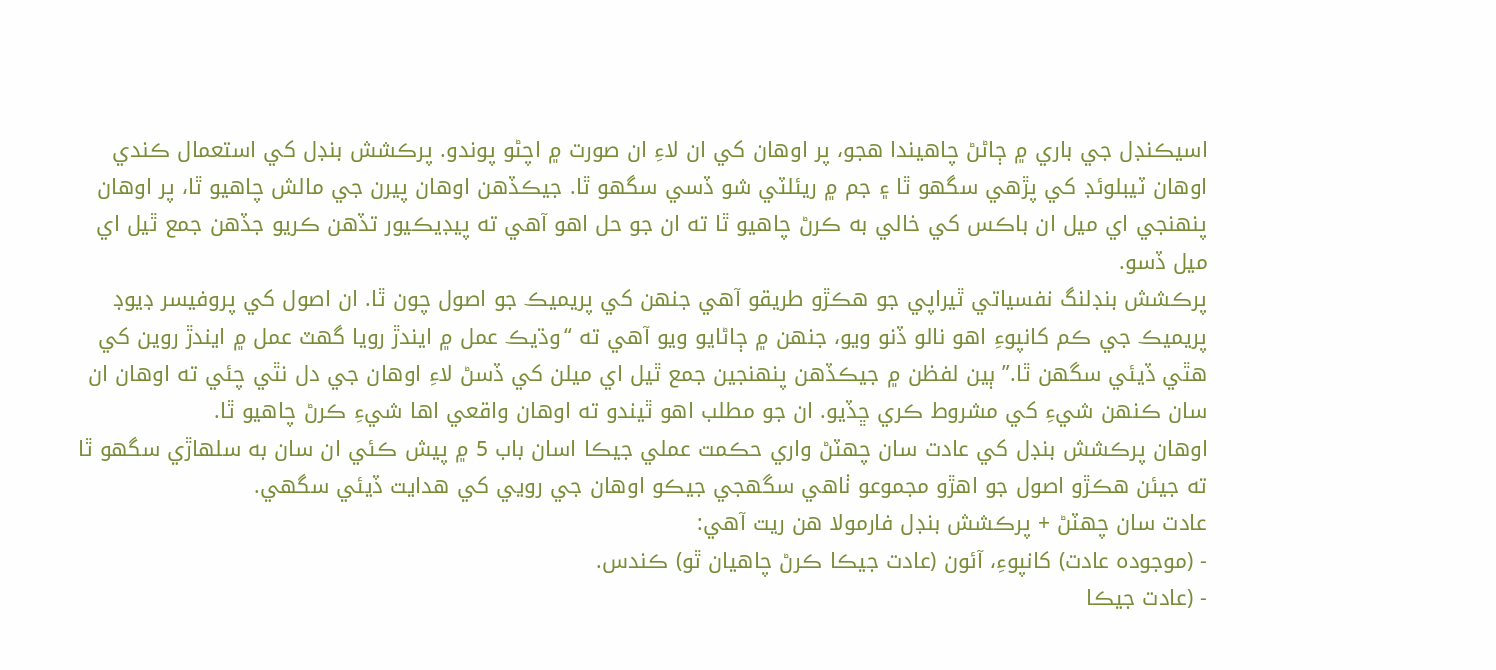اسيڪنڊل جي باري ۾ ڄاڻڻ چاهيندا هجو، پر اوهان کي ان لاءِ ان صورت ۾ اچڻو پوندو. پرڪشش بنڊل کي استعمال ڪندي اوهان ٽيبلوئڊ کي پڙهي سگھو ٿا ۽ جم ۾ ريئلٽي شو ڏسي سگھو ٿا. جيڪڏهن اوهان پيرن جي مالش چاهيو ٿا، پر اوهان پنهنجي اي ميل ان باڪس کي خالي به ڪرڻ چاهيو ٿا ته ان جو حل اهو آهي ته پيڊيڪيور تڏهن ڪريو جڏهن جمع ٿيل اي ميل ڏسو.
پرڪشش بنڊلنگ نفسياتي ٿيراپي جو هڪڙو طريقو آهي جنهن کي پريميڪ جو اصول چون ٿا. ان اصول کي پروفيسر ڊيوڊ پريميڪ جي ڪم کانپوءِ اهو نالو ڏنو ويو، جنهن ۾ ڄاڻايو ويو آهي ته “وڌيڪ عمل ۾ ايندڙ رويا گھٽ عمل ۾ ايندڙ روين کي هٿي ڏيئي سگھن ٿا.” ٻين لفظن ۾ جيڪڏهن پنهنجين جمع ٿيل اي ميلن کي ڏسڻ لاءِ اوهان جي دل نٿي چئي ته اوهان ان سان ڪنهن شيءِ کي مشروط ڪري ڇڏيو. ان جو مطلب اهو ٿيندو ته اوهان واقعي اها شيءِ ڪرڻ چاهيو ٿا.
اوهان پرڪشش بنڊل کي عادت سان چهٽڻ واري حڪمت عملي جيڪا اسان باب 5 ۾ پيش ڪئي ان سان به سلهاڙي سگھو ٿا ته جيئن هڪڙو اصول جو اهڙو مجموعو ٺاهي سگھجي جيڪو اوهان جي رويي کي هدايت ڏيئي سگھي.
عادت سان چهٽڻ + پرڪشش بنڊل فارمولا هن ريت آهي:
- (موجوده عادت) کانپوءِ، آئون (عادت جيڪا ڪرڻ چاهيان ٿو) ڪندس.
- (عادت جيڪا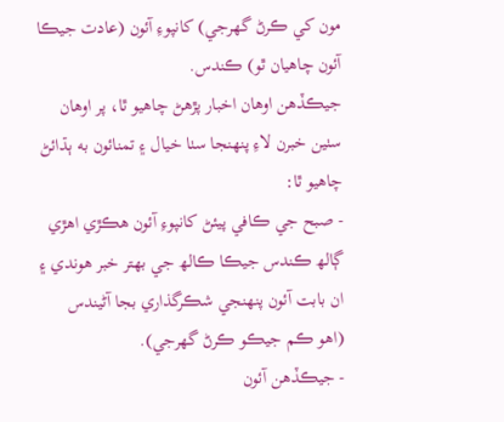مون کي ڪرڻ گھرجي) کانپوءِ آئون (عادت جيڪا آئون چاهيان ٿو) ڪندس.
جيڪڏهن اوهان اخبار پڙهڻ چاهيو ٿا، پر اوهان سٺين خبرن لاءِ پنهنجا سٺا خيال ۽ تمنائون به ٻڌائڻ چاهيو ٿا:
- صبح جي ڪافي پيئڻ کانپوءِ آئون هڪڙي اهڙي ڳالھ ڪندس جيڪا ڪالھ جي بهتر خبر هوندي ۽ ان بابت آئون پنهنجي شڪرگذاري بجا آڻيندس (اهو ڪم جيڪو ڪرڻ گھرجي).
- جيڪڏهن آئون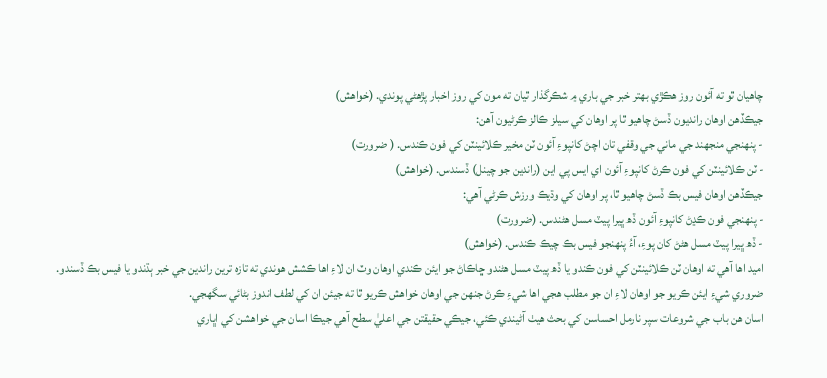چاهيان ٿو ته آئون روز هڪڙي بهتر خبر جي باري ۾ شڪرگذار ٿيان ته مون کي روز اخبار پڙهڻي پوندي. (خواهش)
جيڪڏهن اوهان رانديون ڏسڻ چاهيو ٿا پر اوهان کي سيلز ڪالز ڪرڻيون آهن:
- پنهنجي منجهند جي ماني جي وقفي تان اچڻ کانپوءِ آئون ٽن مخير ڪلائينٽن کي فون ڪندس. ( ضرورت)
- ٽن ڪلائينٽن کي فون ڪرڻ کانپوءِ آئون اي ايس پي اين (راندين جو چينل) ڏسندس. (خواهش)
جيڪڏهن اوهان فيس بڪ ڏسڻ چاهيو ٿا، پر اوهان کي وڌيڪ ورزش ڪرڻي آهي:
- پنهنجي فون ڪڍڻ کانپوءِ آئون ڏھ ڀيرا پيٽ مسل هڻندس. (ضرورت)
- ڏھ ڀيرا پيٽ مسل هڻڻ کان پوءِ، آءُ پنهنجو فيس بڪ چيڪ ڪندس. (خواهش)
اميد اها آهي ته اوهان ٽن ڪلائينٽن کي فون ڪندو يا ڏھ پيٽ مسل هڻندو ڇاڪاڻ جو ايئن ڪندي اوهان وٽ ان لاءِ اها ڪشش هوندي ته تازه ترين راندين جي خبر ٻڌندو يا فيس بڪ ڏسندو. ضروري شيءِ ايئن ڪريو جو اوهان لاءِ ان جو مطلب هجي اها شيءِ ڪرڻ جنهن جي اوهان خواهش ڪريو ٿا ته جيئن ان کي لطف اندوز بڻائي سگھجي.
اسان هن باب جي شروعات سپر نارمل احساسن کي بحث هيٺ آڻيندي ڪئي، جيڪي حقيقتن جي اعليٰ سطح آهي جيڪا اسان جي خواهشن کي اڀاري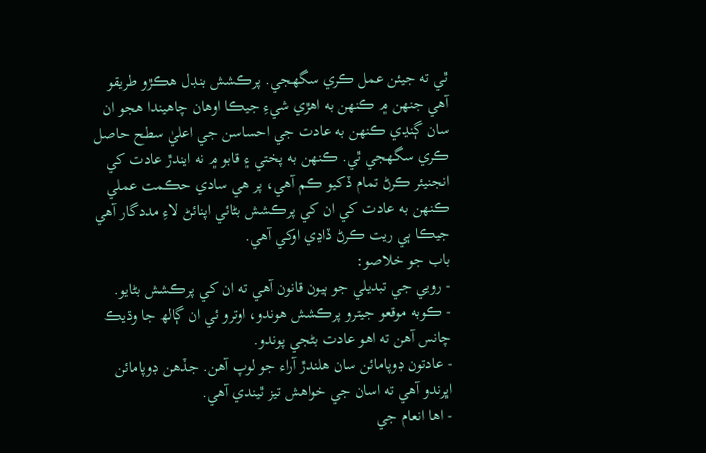ٿي ته جيئن عمل ڪري سگھجي. پرڪشش بنڊل هڪڙو طريقو آهي جنهن ۾ ڪنهن به اهڙي شيءِ جيڪا اوهان چاهيندا هجو ان سان ڳنڍي ڪنهن به عادت جي احساسن جي اعليٰ سطح حاصل ڪري سگھجي ٿي. ڪنهن به پختي ۽ قابو ۾ نه ايندڙ عادت کي انجنيئر ڪرڻ تمام ڏکيو ڪم آهي، پر هي سادي حڪمت عملي ڪنهن به عادت کي ان کي پرڪشش بڻائي اپنائڻ لاءِ مددگار آهي جيڪا ٻي ريت ڪرڻ ڏاڍي اوکي آهي.
باب جو خلاصو:
- رويي جي تبديلي جو ٻيون قانون آهي ته ان کي پرڪشش بڻايو.
- ڪوبه موقعو جيترو پرڪشش هوندو، اوترو ئي ان ڳالھ جا وڌيڪ چانس آهن ته اهو عادت بڻجي پوندو.
- عادتون ڊوپامائن سان هلندڙ آراء جو لوپ آهن. جڏهن ڊوپامائن اڀرندو آهي ته اسان جي خواهش تيز ٿيندي آهي.
- اها انعام جي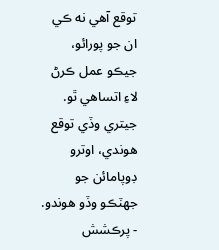توقع آهي نه ڪي ان جو پورائو، جيڪو عمل ڪرڻ لاءِ اتساهي ٿو. جيتري وڏي توقع هوندي، اوترو ڊوپامائن جو جهٽڪو وڏو هوندو.
- پرڪشش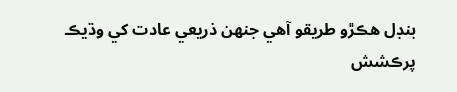بنڊل هڪڙو طريقو آهي جنهن ذريعي عادت کي وڌيڪ پرڪشش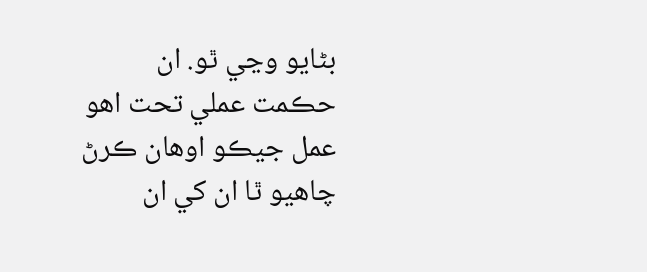بڻايو وڃي ٿو. ان حڪمت عملي تحت اهو عمل جيڪو اوهان ڪرڻ چاهيو ٿا ان کي ان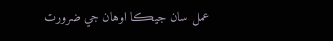عمل سان جيڪا اوهان جي ضرورت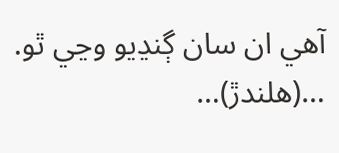آهي ان سان ڳنڍيو وڃي ٿو.
…(هلندڙ)…